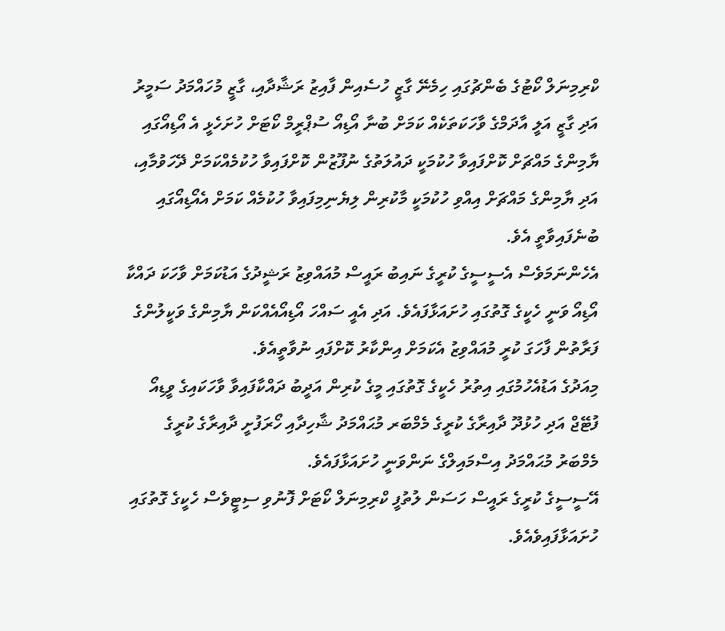ކްރިމިނަލް ކޯޓުގެ ބެންޗުގައި ހިމެނޭ ގާޒީ ހުސެއިން ފާއިޒު ރަޝާދާއި، ގާޒީ މުހައްމަދު ސަމީރު އަދި ގާޒީ އަލީ އާދަމްގެ ވާހަކަތަކެއް ކަމަށް ބުނާ އޯޑިއޯ ސުޕްރީމް ކޯޓަށް ހުށަހެޅީ އެ އޯޑިއޯގައި ޔާމިންގެ މައްޗަށް ކޮށްފައިވާ ހުކުމަކީ ދައުލަތުގެ ނުފޫޒުން ކޮށްފައިވާ ހުކުމެއްކަމަށް ދޭހަވުމާއި، އަދި ޔާމިންގެ މައްޗަށް އިއްވި ހުކުމަކީ މާކުރިން ލިޔެނިމިފައިވާ ހުކުމެއް ކަމަށް އެއޯޑިއޯގައި ބުނެފައިވާތީ އެވެ.
އެހެންނަމަވެސް އެސީސީގެ ކުރީގެ ނައިބު ރައީސް މުއައްވިޒު ރަޝީދުގެ އަޑުކަމަށް ވާހަކަ ދައްކާ އޯޑިއޯ ވަނީ ހެކީގެ ގޮތުގައި ހުށައަޅާފައެވެ. އަދި އެއީ ސައްހަ އޯޑިއޯއެއްކަން ޔާމިންގެ ވަކީލުންގެ ފަރާތުން ފާހަގަ ކުރީ މުއައްވިޒު އެކަމަށް އިންކާރު ކޮށްފައި ނުވާތީއެވެ.
މިއަދުގެ އަޑުއެހުމުގައި އިތުރު ހެކީގެ ގޮތުގައި މީގެ ކުރިން އަދީބު ދައްކާފައިވާ ވާހަކައިގެ ވީޑިއޯ ފުޓޭޖް އަދި ހުޅުދޫ ދާއިރާގެ ކުރީގެ މެމްބަރ މުޙައްމަދު ޝާހިދާއި ހޯރަފުށީ ދާއިރާގެ ކުރީގެ މެމްބަރު މުޙައްމަދު އިސްމައިލްގެ ނަންވަނީ ހުށައަޅާފައެވެ.
އޭސީސީގެ ކުރީގެ ރައީސް ހަސަން ލުތުފީ ކްރިމިނަލް ކޯޓަށް ފޮނުވި ސިޓީވެސް ހެކީގެ ގޮތުގައި ހުށައަޅާފައިވެއެވެ.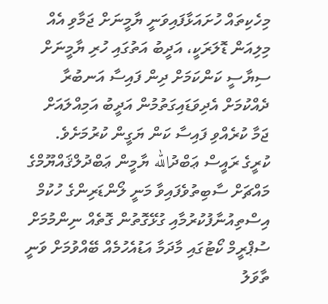މިހެކިތައް ހުށައަޅާފައިވަނީ ޔާމީނަށް ޖަމާވި އެއް މިލިއަން ޑޮލަރަކީ، އަދީބު އަތުގައި ހުރި ޔާމީނަށް ސިޔާސީ ކަންކަމަށް ދިން ފައިސާ އަނބުރާ ދެއްކުމަށް އެދިވަޑައިގަތުމުން އަދީބު އަމިއްލައަށް ޖަމާ ކުރެއްވި ފައިސާ ކަން ޔަގީން ކުރުމަށެވެ.
ކުރީގެ ރައީސް ޢަބްދުالله ޔާމީން ޢަބްދުލްޤައްޔޫމްގެ މައްޗަށް ސާބިތުވެފައިވާ މަނީ ލޯންޑަރިންގެ ހުކުމް އިސްތިއުނާފުކުރުމާއި ގުޅޭގޮތުން ގޮތެއް ނިންމުމަށް ސުޕްރީމް ކޯޓުގައި މާދަމާ އަޑުއެހުމެއް ބޭއްވުމަށް ވަނީ ތާވަލު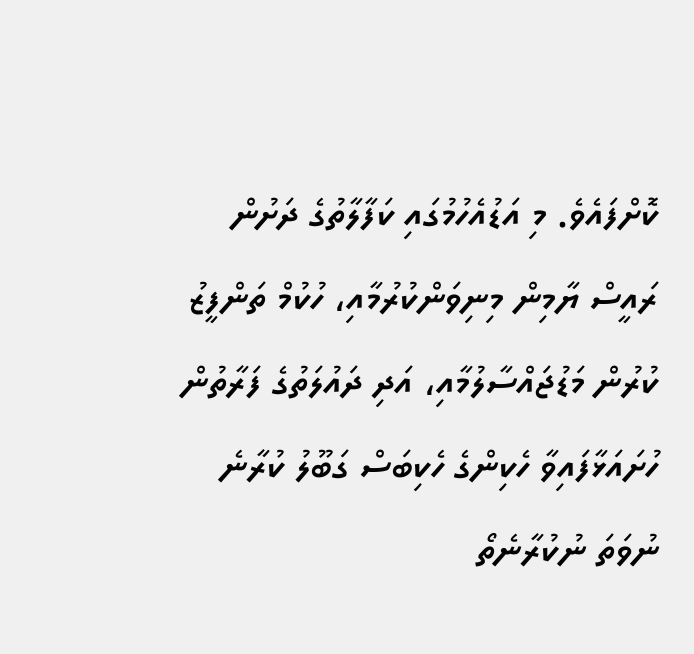ކޮށްފައެވެ. މި އަޑުއެހުމުގައި ކަފާލާތުގެ ދަށުން ރައީސް ޔާމިން މިނިވަންކުރުމާއި، ހުކުމް ތަންފީޒު ކުރުން މަޑުޖައްސާލުމާއި، އަދި ދައުލަތުގެ ފަރާތުން ހުށައަޅާފައިވާ ހެކިންގެ ހެކިބަސް ގަބޫލު ކުރާނެ ނުވަތަ ނުކުރާނެތޯ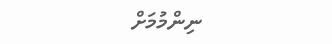ނިންމުމަށް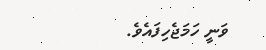ވަނީ ހަމަޖެހިފައެވެ.